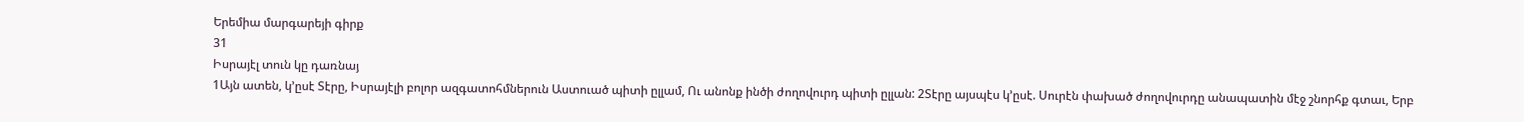Երեմիա մարգարեյի գիրք
31
Իսրայէլ տուն կը դառնայ
1Այն ատեն, կ’ըսէ Տէրը, Իսրայէլի բոլոր ազգատոհմներուն Աստուած պիտի ըլլամ, Ու անոնք ինծի ժողովուրդ պիտի ըլլան: 2Տէրը այսպէս կ’ըսէ. Սուրէն փախած ժողովուրդը անապատին մէջ շնորհք գտաւ, Երբ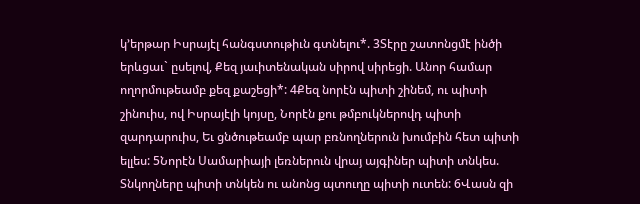կ’երթար Իսրայէլ հանգստութիւն գտնելու*. 3Տէրը շատոնցմէ ինծի երևցաւ` ըսելով, Քեզ յաւիտենական սիրով սիրեցի. Անոր համար ողորմութեամբ քեզ քաշեցի*: 4Քեզ նորէն պիտի շինեմ, ու պիտի շինուիս, ով Իսրայէլի կոյսը, Նորէն քու թմբուկներովդ պիտի զարդարուիս, Եւ ցնծութեամբ պար բռնողներուն խումբին հետ պիտի ելլես: 5Նորէն Սամարիայի լեռներուն վրայ այգիներ պիտի տնկես. Տնկողները պիտի տնկեն ու անոնց պտուղը պիտի ուտեն: 6Վասն զի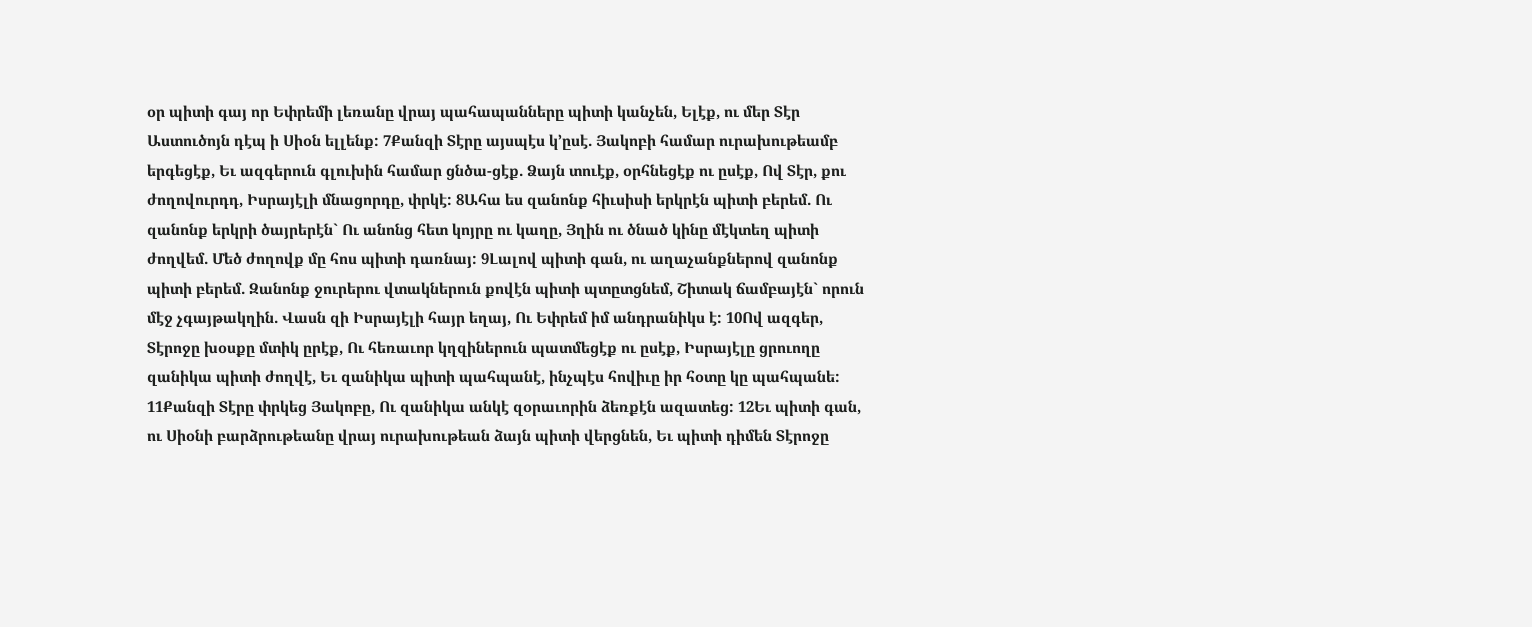օր պիտի գայ որ Եփրեմի լեռանը վրայ պահապանները պիտի կանչեն, Ելէք, ու մեր Տէր Աստուծոյն դէպ ի Սիօն ելլենք: 7Քանզի Տէրը այսպէս կ’ըսէ. Յակոբի համար ուրախութեամբ երգեցէք, Եւ ազգերուն գլուխին համար ցնծա-ցէք. Ձայն տուէք, օրհնեցէք ու ըսէք, Ով Տէր, քու ժողովուրդդ, Իսրայէլի մնացորդը, փրկէ: 8Ահա ես զանոնք հիւսիսի երկրէն պիտի բերեմ. Ու զանոնք երկրի ծայրերէն` Ու անոնց հետ կոյրը ու կաղը, Յղին ու ծնած կինը մէկտեղ պիտի ժողվեմ. Մեծ ժողովք մը հոս պիտի դառնայ: 9Լալով պիտի գան, ու աղաչանքներով զանոնք պիտի բերեմ. Զանոնք ջուրերու վտակներուն քովէն պիտի պտըտցնեմ, Շիտակ ճամբայէն` որուն մէջ չգայթակղին. Վասն զի Իսրայէլի հայր եղայ, Ու Եփրեմ իմ անդրանիկս է: 10Ով ազգեր, Տէրոջը խօսքը մտիկ ըրէք, Ու հեռաւոր կղզիներուն պատմեցէք ու ըսէք, Իսրայէլը ցրուողը զանիկա պիտի ժողվէ, Եւ զանիկա պիտի պահպանէ, ինչպէս հովիւը իր հօտը կը պահպանե: 11Քանզի Տէրը փրկեց Յակոբը, Ու զանիկա անկէ զօրաւորին ձեռքէն ազատեց: 12Եւ պիտի գան, ու Սիօնի բարձրութեանը վրայ ուրախութեան ձայն պիտի վերցնեն, Եւ պիտի դիմեն Տէրոջը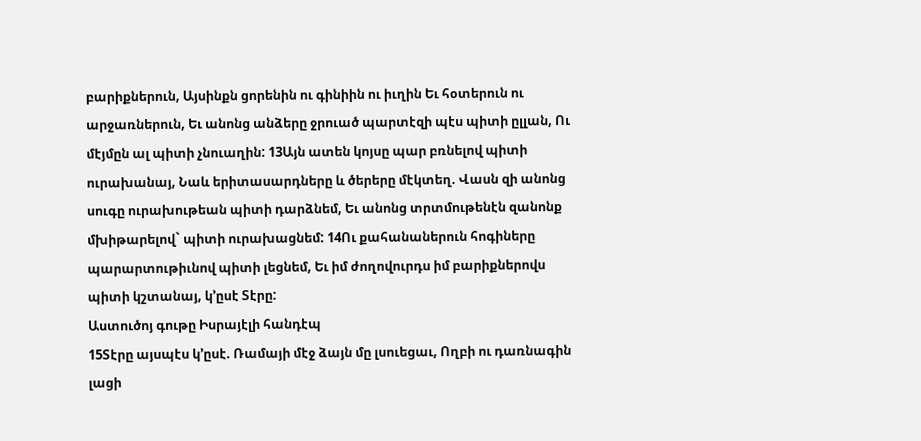բարիքներուն, Այսինքն ցորենին ու գինիին ու իւղին Եւ հօտերուն ու արջառներուն, Եւ անոնց անձերը ջրուած պարտէզի պէս պիտի ըլլան, Ու մէյմըն ալ պիտի չնուաղին: 13Այն ատեն կոյսը պար բռնելով պիտի ուրախանայ, Նաև երիտասարդները և ծերերը մէկտեղ. Վասն զի անոնց սուգը ուրախութեան պիտի դարձնեմ, Եւ անոնց տրտմութենէն զանոնք մխիթարելով` պիտի ուրախացնեմ: 14Ու քահանաներուն հոգիները պարարտութիւնով պիտի լեցնեմ, Եւ իմ ժողովուրդս իմ բարիքներովս պիտի կշտանայ, կ’ըսէ Տէրը:
Աստուծոյ գութը Իսրայէլի հանդէպ
15Տէրը այսպէս կ’ըսէ. Ռամայի մէջ ձայն մը լսուեցաւ, Ողբի ու դառնագին լացի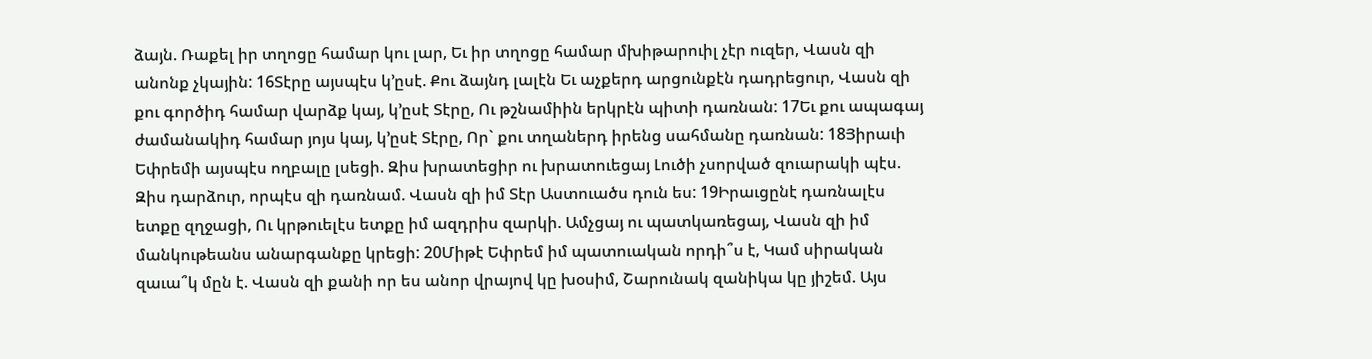ձայն. Ռաքել իր տղոցը համար կու լար, Եւ իր տղոցը համար մխիթարուիլ չէր ուզեր, Վասն զի անոնք չկային: 16Տէրը այսպէս կ’ըսէ. Քու ձայնդ լալէն Եւ աչքերդ արցունքէն դադրեցուր, Վասն զի քու գործիդ համար վարձք կայ, կ’ըսէ Տէրը, Ու թշնամիին երկրէն պիտի դառնան: 17Եւ քու ապագայ ժամանակիդ համար յոյս կայ, կ’ըսէ Տէրը, Որ` քու տղաներդ իրենց սահմանը դառնան: 18Յիրաւի Եփրեմի այսպէս ողբալը լսեցի. Զիս խրատեցիր ու խրատուեցայ Լուծի չսորված զուարակի պէս. Զիս դարձուր, որպէս զի դառնամ. Վասն զի իմ Տէր Աստուածս դուն ես: 19Իրաւցընէ դառնալէս ետքը զղջացի, Ու կրթուելէս ետքը իմ ազդրիս զարկի. Ամչցայ ու պատկառեցայ, Վասն զի իմ մանկութեանս անարգանքը կրեցի: 20Միթէ Եփրեմ իմ պատուական որդի՞ս է, Կամ սիրական զաւա՞կ մըն է. Վասն զի քանի որ ես անոր վրայով կը խօսիմ, Շարունակ զանիկա կը յիշեմ. Այս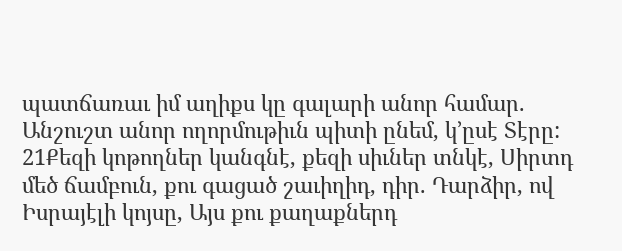պատճառաւ իմ աղիքս կը գալարի անոր համար. Անշուշտ անոր ողորմութիւն պիտի ընեմ, կ’ըսէ Տէրը: 21Քեզի կոթողներ կանգնէ, քեզի սիւներ տնկէ, Սիրտդ մեծ ճամբուն, քու գացած շաւիղիդ, դիր. Դարձիր, ով Իսրայէլի կոյսը, Այս քու քաղաքներդ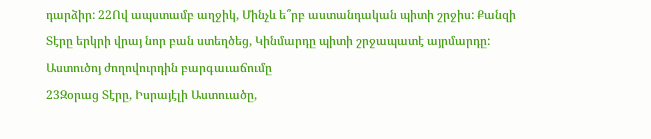դարձիր: 22Ով ապստամբ աղջիկ, Մինչև ե՞րբ աստանդական պիտի շրջիս: Քանզի Տէրը երկրի վրայ նոր բան ստեղծեց, Կինմարդը պիտի շրջապատէ այրմարդը:
Աստուծոյ ժողովուրդին բարգաւաճումը
23Զօրաց Տէրը, Իսրայէլի Աստուածը,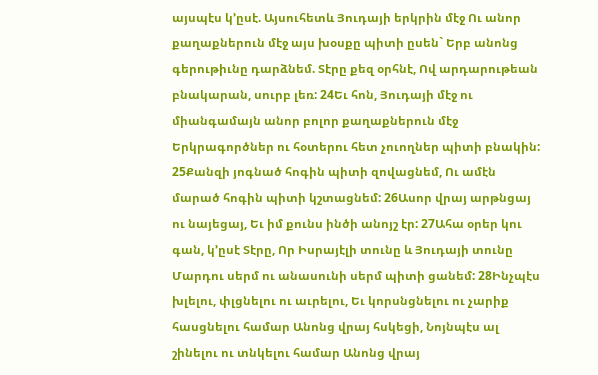այսպէս կ’ըսէ. Այսուհետև Յուդայի երկրին մէջ Ու անոր քաղաքներուն մէջ այս խօսքը պիտի ըսեն` Երբ անոնց գերութիւնը դարձնեմ. Տէրը քեզ օրհնէ, Ով արդարութեան բնակարան, սուրբ լեռ: 24Եւ հոն, Յուդայի մէջ ու միանգամայն անոր բոլոր քաղաքներուն մէջ Երկրագործներ ու հօտերու հետ չուողներ պիտի բնակին: 25Քանզի յոգնած հոգին պիտի զովացնեմ, Ու ամէն մարած հոգին պիտի կշտացնեմ: 26Ասոր վրայ արթնցայ ու նայեցայ, Եւ իմ քունս ինծի անոյշ էր: 27Ահա օրեր կու գան, կ’ըսէ Տէրը, Որ Իսրայէլի տունը և Յուդայի տունը Մարդու սերմ ու անասունի սերմ պիտի ցանեմ: 28Ինչպէս խլելու, փլցնելու ու աւրելու, Եւ կորսնցնելու ու չարիք հասցնելու համար Անոնց վրայ հսկեցի, Նոյնպէս ալ շինելու ու տնկելու համար Անոնց վրայ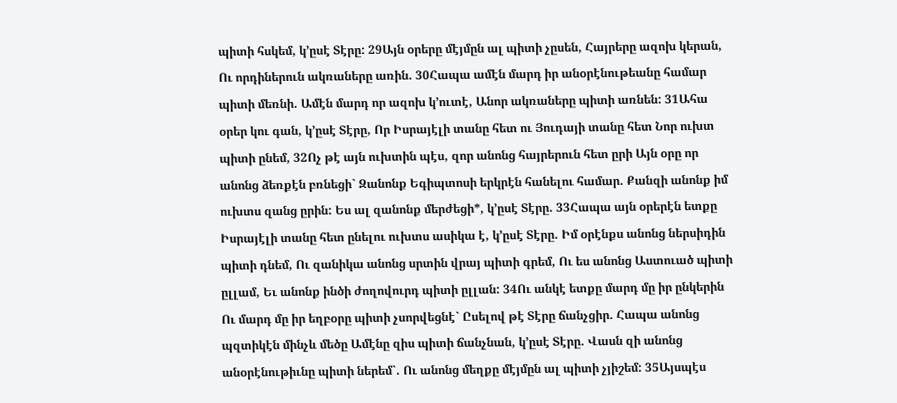պիտի հսկեմ, կ’ըսէ Տէրը: 29Այն օրերը մէյմըն ալ պիտի չըսեն, Հայրերը ազոխ կերան, Ու որդիներուն ակռաները առին. 30Հապա ամէն մարդ իր անօրէնութեանը համար պիտի մեռնի. Ամէն մարդ որ ազոխ կ’ուտէ, Անոր ակռաները պիտի առնեն: 31Ահա օրեր կու գան, կ’ըսէ Տէրը, Որ Իսրայէլի տանը հետ ու Յուդայի տանը հետ Նոր ուխտ պիտի ընեմ, 32Ոչ թէ այն ուխտին պէս, զոր անոնց հայրերուն հետ ըրի Այն օրը որ անոնց ձեռքէն բռնեցի` Զանոնք Եգիպտոսի երկրէն հանելու համար. Քանզի անոնք իմ ուխտս զանց ըրին: Ես ալ զանոնք մերժեցի*, կ’ըսէ Տէրը. 33Հապա այն օրերէն ետքը Իսրայէլի տանը հետ ընելու ուխտս ասիկա է, կ’ըսէ Տէրը. Իմ օրէնքս անոնց ներսիդին պիտի դնեմ, Ու զանիկա անոնց սրտին վրայ պիտի գրեմ, Ու ես անոնց Աստուած պիտի ըլլամ, Եւ անոնք ինծի ժողովուրդ պիտի ըլլան: 34Ու անկէ ետքը մարդ մը իր ընկերին Ու մարդ մը իր եղբօրը պիտի չսորվեցնէ` Ըսելով թէ Տէրը ճանչցիր. Հապա անոնց պզտիկէն մինչև մեծը Ամէնը զիս պիտի ճանչնան, կ’ըսէ Տէրը. Վասն զի անոնց անօրէնութիւնը պիտի ներեմ`. Ու անոնց մեղքը մէյմըն ալ պիտի չյիշեմ: 35Այսպէս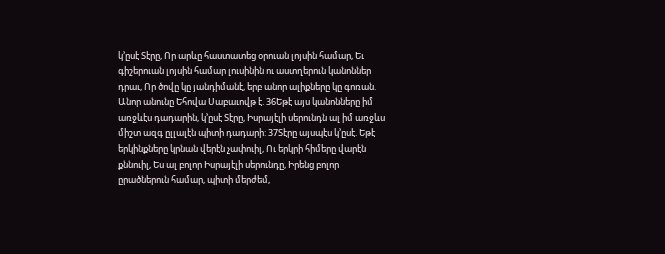կ’ըսէ Տէրը, Որ արևը հաստատեց օրուան լոյսին համար, Եւ գիշերուան լոյսին համար լուսինին ու աստղերուն կանոններ դրաւ, Որ ծովը կը յանդիմանէ, երբ անոր ալիքները կը գոռան. Անոր անունը Եհովա Սաբաւովթ է. 36Եթէ այս կանոնները իմ առջևէս դադարին, կ’ըսէ Տէրը, Իսրայէլի սերունդն ալ իմ առջևս միշտ ազգ ըլլալէն պիտի դադարի: 37Տէրը այսպէս կ’ըսէ. Եթէ երկինքները կրնան վերէն չափուիլ, Ու երկրի հիմերը վարէն քննուիլ, Ես ալ բոլոր Իսրայէլի սերունդը, Իրենց բոլոր ըրածներուն համար, պիտի մերժեմ,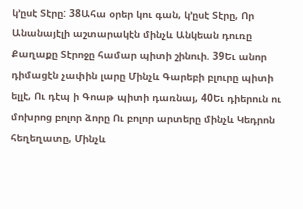կ’ըսէ Տէրը: 38Ահա օրեր կու գան, կ’ըսէ Տէրը, Որ Անանայէլի աշտարակէն մինչև Անկեան դուռը Քաղաքը Տէրոջը համար պիտի շինուի. 39Եւ անոր դիմացէն չափին լարը Մինչև Գարեբի բլուրը պիտի ելլէ, Ու դէպ ի Գոաթ պիտի դառնայ, 40Եւ դիերուն ու մոխրոց բոլոր ձորը Ու բոլոր արտերը մինչև Կեդրոն հեղեղատը, Մինչև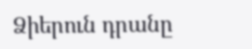Ձիերուն դրանը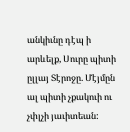անկիւնը դէպ ի արևելք, Սուրը պիտի ըլլայ Տէրոջը. Մէյմըն ալ պիտի չքակուի ու չփլչի յաւիտեան: